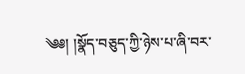༄༅། །སྣོད་བཅུད་ཀྱི་ཉེས་པ་ཞི་བར་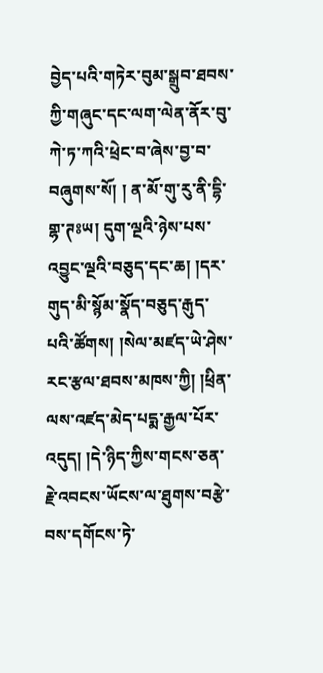བྱེད་པའི་གཏེར་བུམ་སྒྲུབ་ཐབས་ཀྱི་གཞུང་དང་ལག་ལེན་ནོར་བུ་ཀེ་ཏ་ཀའི་ཕྲེང་བ་ཞེས་བྱ་བ་བཞུགས་སོ། ། ན་མོ་གུ་རུ་ནི་དྷི་གྷ་ཊཿཡ། དུག་ལྔའི་ཉེས་པས་འབྱུང་ལྔའི་བཅུད་དང་ཆ། །དར་གུད་མི་སྙོམ་སྣོད་བཅུད་རྒུད་པའི་ཚོགས། །སེལ་མཛད་ཡེ་ཤེས་རང་རྩལ་ཐབས་མཁས་ཀྱི། །ཕྲིན་ལས་འཛད་མེད་པདྨ་རྒྱལ་པོར་འདུད། །དེ་ཉིད་ཀྱིས་གངས་ཅན་རྗེ་འབངས་ཡོངས་ལ་ཐུགས་བརྩེ་བས་དགོངས་ཏེ་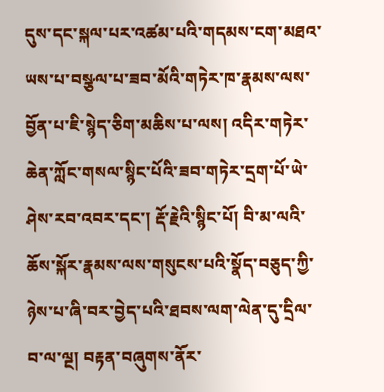དུས་དང་སྐལ་པར་འཚམ་པའི་གདམས་ངག་མཐའ་ཡས་པ་བསྩལ་པ་ཟབ་མོའི་གཏེར་ཁ་རྣམས་ལས་བྱོན་པ་ཇི་སྙེད་ཅིག་མཆིས་པ་ལས། འདིར་གཏེར་ཆེན་ཀློང་གསལ་སྙིང་པོའི་ཟབ་གཏེར་དྲག་པོ་ཡེ་ཤེས་རབ་འབར་དང་། རྡོ་རྗེའི་སྙིང་པོ། བི་མ་ལའི་ཆོས་སྐོར་རྣམས་ལས་གསུངས་པའི་སྣོད་བཅུད་ཀྱི་ཉེས་པ་ཞི་བར་བྱེད་པའི་ཐབས་ལག་ལེན་དུ་དྲིལ་བ་ལ་ལྔ། བརྟན་བཞུགས་ནོར་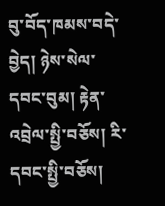བུ་བོད་ཁམས་བདེ་བྱེད། ཉེས་སེལ་དབང་བུམ། རྟེན་འབྲེལ་སྤྱི་བཅོས། རི་དབང་སྤྱི་བཅོས།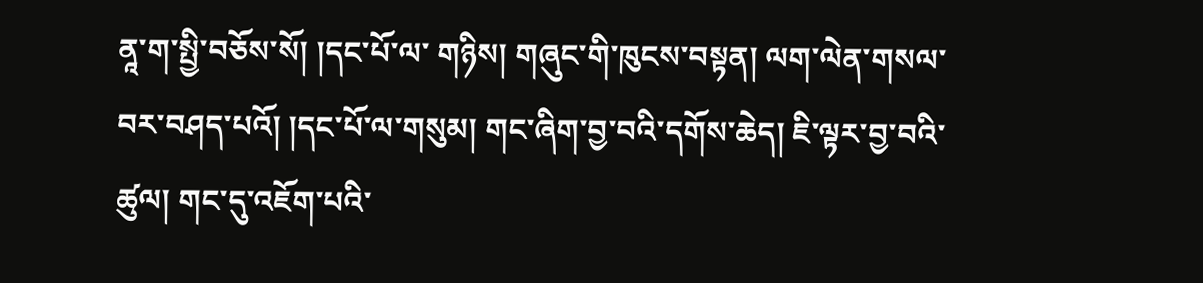ནཱ་ག་སྤྱི་བཅོས་སོ། །དང་པོ་ལ་ གཉིས། གཞུང་གི་ཁུངས་བསྟན། ལག་ལེན་གསལ་བར་བཤད་པའོ། །དང་པོ་ལ་གསུམ། གང་ཞིག་བྱ་བའི་དགོས་ཆེད། ཇི་ལྟར་བྱ་བའི་ཚུལ། གང་དུ་འཇོག་པའི་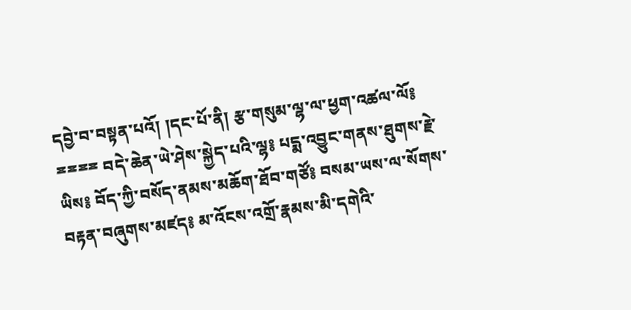དབྱེ་བ་བསྟན་པའོ། །དང་པོ་ནི། རྩ་གསུམ་ལྷ་ལ་ཕྱག་འཚལ་ལོ༔ ྈྈྈྈ བདེ་ཆེན་ཡེ་ཤེས་སྐྱེད་པའི་ལྷ༔ པདྨ་འབྱུང་གནས་ཐུགས་རྗེ་ཡིས༔ བོད་ཀྱི་བསོད་ནམས་མཆོག་ཐོབ་གཙོ༔ བསམ་ཡས་ལ་སོགས་བརྟན་བཞུགས་མཛད༔ མ་འོངས་འགྲོ་རྣམས་མི་དགེའི་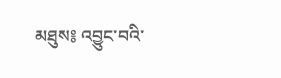མཐུས༔ འབྱུང་བའི་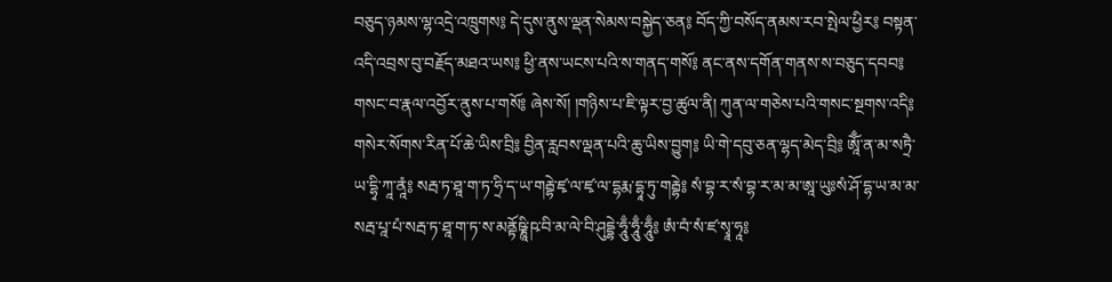བཅུད་ཉམས་ལྷ་འདྲེ་འཁྲུགས༔ དེ་དུས་ནུས་ལྡན་སེམས་བསྐྱེད་ཅན༔ བོད་ཀྱི་བསོད་ནམས་རབ་སྤེལ་ཕྱིར༔ བསྟན་འདི་འབྲས་བུ་བརྗོད་མཐའ་ཡས༔ ཕྱི་ནས་ཡངས་པའི་ས་གནད་གསོ༔ ནང་ནས་དགོན་གནས་ས་བཅུད་དབབ༔ གསང་བ་རྣལ་འབྱོར་ནུས་པ་གསོ༔ ཞེས་སོ། །གཉིས་པ་ཇི་ལྟར་བྱ་ཚུལ་ནི། ཀུན་ལ་གཅེས་པའི་གསང་སྔགས་འདི༔ གསེར་སོགས་རིན་པོ་ཆེ་ཡིས་བྲི༔ བྱིན་རླབས་ལྡན་པའི་ཆུ་ཡིས་བྱུག༔ ཡི་གེ་དབུ་ཅན་ལྷད་མེད་བྲི༔ ཨཱོྃ་ན་མ་སཏྲཻ་ཡ་དྷྭི་ཀཱ་ནཱཾ༔ སརྦ་ཏ་ཐཱ་ག་ཏ་ཧྲི་ད་ཡ་གརྦྷེ་ཛྭ་ལ་ཛྭ་ལ་དྷརྨ་དྷཱ་ཏུ་གརྦྷེ༔ སཾ་བྷ་ར་སཾ་བྷ་ར་མ་མ་ཨཱ་ཡུཿསཾ་ཤོ་དྷ་ཡ་མ་མ་སརྦ་པཱ་པཾ་སརྦ་ཏ་ཐཱ་ག་ཏ་ས་མནྟོཥྞཱི་ཥ་བི་མ་ལེ་བི་ཤུདྡྷེ་ཧཱུྃ་ཧཱུྃ་ཧཱུྃ༔ ཨཾ་བཾ་སཾ་ཛ་སྭཱ་ཧཱ༔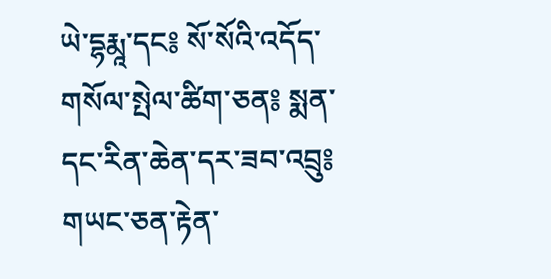ཡེ་དྷརྨཱ་དང༔ སོ་སོའི་འདོད་གསོལ་སྤེལ་ཚིག་ཅན༔ སྨན་དང་རིན་ཆེན་དར་ཟབ་འབྲུ༔ གཡང་ཅན་རྟེན་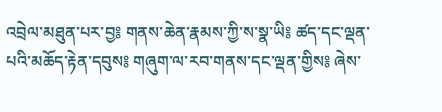འབྲེལ་མཐུན་པར་བྱ༔ གནས་ཆེན་རྣམས་ཀྱི་ས་སྣ་ཡི༔ ཚད་དང་ལྡན་པའི་མཆོད་རྟེན་དབུས༔ གཞུག་ལ་རབ་གནས་དང་ལྡན་གྱིས༔ ཞེས་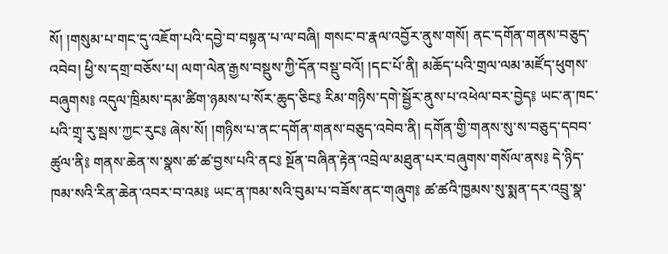སོ། །གསུམ་པ་གང་དུ་འཇོག་པའི་དབྱེ་བ་བསྟན་པ་ལ་བཞི། གསང་བ་རྣལ་འབྱོར་ནུས་གསོ། ནང་དགོན་གནས་བཅུད་འབེབ། ཕྱི་ས་དགྲ་བཅོས་པ། ལག་ལེན་རྒྱས་བསྡུས་ཀྱི་དོན་བསྡུ་བའོ། །དང་པོ་ནི། མཆོད་པའི་གྲལ་ལམ་མཛོད་ཕུགས་བཞུགས༔ འདུལ་ཁྲིམས་དམ་ཚིག་ཉམས་པ་སོར་ཆུད་ཅིང༔ རིམ་གཉིས་དགེ་སྦྱོར་ནུས་པ་འཕེལ་བར་བྱེད༔ ཡང་ན་ཁང་པའི་གྲྭ་རུ་སྦས་ཀྱང་རུང༔ ཞེས་སོ། །གཉིས་པ་ནང་དགོན་གནས་བཅུད་འབེབ་ནི། དགོན་གྱི་གནས་སུ་ས་བཅུད་དབབ་ཚུལ་ནི༔ གནས་ཆེན་ས་སྣས་ཚ་ཚ་བྱས་པའི་ནང༔ སྔོན་བཞིན་རྟེན་འབྲེལ་མཐུན་པར་བཞུགས་གསོལ་ནས༔ དེ་ཉིད་ཁམ་སའི་རིན་ཆེན་འབར་བ་འམ༔ ཡང་ན་ཁམ་སའི་བུམ་པ་བཟོས་ནང་གཞུག༔ ཚ་ཚའི་ཁྱམས་སུ་སྨན་དར་འབྲུ་སྣ་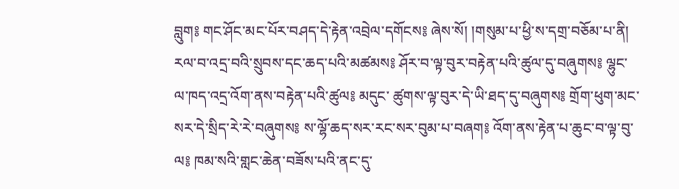བླུག༔ གང་ཤོང་མང་པོར་བཤད་དེ་རྟེན་འབྲེལ་དགོངས༔ ཞེས་སོ། །གསུམ་པ་ཕྱི་ས་དགྲ་བཅོམ་པ་ནི། རལ་བ་འདྲ་བའི་སྲུབས་དང་ཆད་པའི་མཚམས༔ ཤོར་བ་ལྟ་བུར་བརྟེན་པའི་ཚུལ་དུ་བཞུགས༔ ལྷུང་ལ་ཁད་འདྲ་འོག་ནས་བརྟེན་པའི་ཚུལ༔ མདུང་ ཚུགས་ལྟ་བུར་དེ་ཡི་ཐད་དུ་བཞུགས༔ གྲོག་ཕུག་མང་སར་དེ་སྲིད་རེ་རེ་བཞུགས༔ ས་ལྷོ་ཆད་སར་རང་སར་བུམ་པ་བཞག༔ འོག་ནས་རྟེན་པ་ཆུང་བ་ལྟ་བུ་ལ༔ ཁམ་སའི་གླང་ཆེན་བཟོས་པའི་ནང་དུ་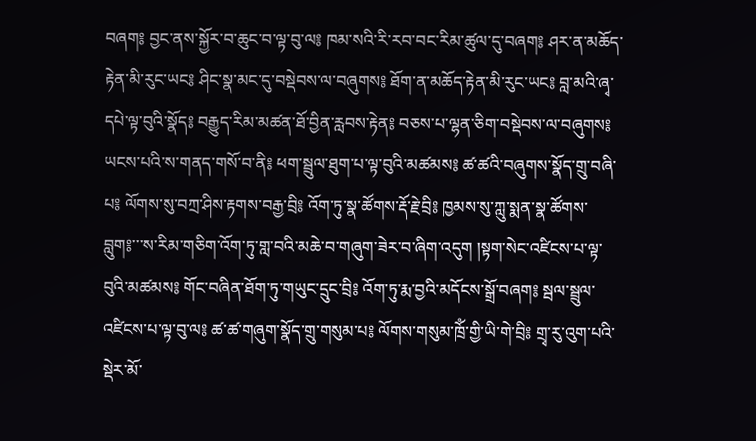བཞག༔ བྱང་ནས་སྐྱོར་བ་ཆུང་བ་ལྟ་བུ་ལ༔ ཁམ་སའི་རི་རབ་བང་རིམ་ཚུལ་དུ་བཞག༔ ཤར་ན་མཆོད་རྟེན་མི་རུང་ཡང༔ ཤིང་སྣ་མང་དུ་བསྡེབས་ལ་བཞུགས༔ ཐོག་ན་མཆོད་རྟེན་མི་རུང་ཡང༔ བླ་མའི་ཞྭ་དཔེ་ལྟ་བུའི་སྣོད༔ བརྒྱུད་རིམ་མཚན་ཐོ་བྱིན་རླབས་རྟེན༔ བཅས་པ་ལྷན་ཅིག་བསྡེབས་ལ་བཞུགས༔ ཡངས་པའི་ས་གནད་གསོ་བ་ནི༔ ཕག་སྦྲུལ་ཐུག་པ་ལྟ་བུའི་མཚམས༔ ཚ་ཚའི་བཞུགས་སྣོད་གྲུ་བཞི་པ༔ ལོགས་སུ་བཀྲ་ཤིས་རྟགས་བརྒྱ་བྲི༔ འོག་ཏུ་སྣ་ཚོགས་རྡོ་རྗེ་བྲི༔ ཁྱམས་སུ་ཀླུ་སྨན་སྣ་ཚོགས་བླུག༔་་་ས་རིམ་གཅིག་འོག་ཏུ་གླ་བའི་མཆེ་བ་གཞུག་ཟེར་བ་ཞིག་འདུག །སྟག་སེང་འཛིངས་པ་ལྟ་བུའི་མཚམས༔ གོང་བཞིན་ཐོག་ཏུ་གཡུང་དྲུང་བྲི༔ འོག་ཏུ་རྨ་བྱའི་མདོངས་སྒྲོ་བཞག༔ སྦལ་སྦྲུལ་འཛིངས་པ་ལྟ་བུ་ལ༔ ཚ་ཚ་གཞུག་སྣོད་གྲུ་གསུམ་པ༔ ལོགས་གསུམ་ཁྲོཾ་གྱི་ཡི་གེ་བྲི༔ གྲྭ་རུ་འུག་པའི་སྡེར་མོ་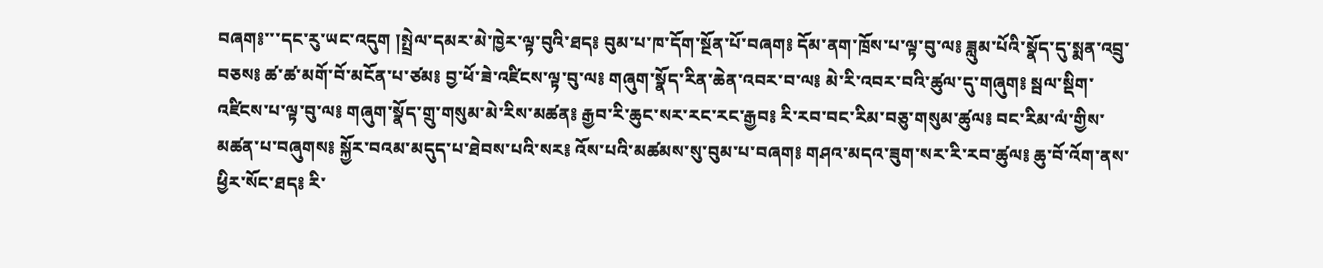བཞག༔་་་དང་རུ་ཡང་འདུག །སྤྲེལ་དམར་མེ་ཁྱེར་ལྟ་བུའི་ཐད༔ བུམ་པ་ཁ་དོག་སྔོན་པོ་བཞག༔ དོམ་ནག་ཁྲོས་པ་ལྟ་བུ་ལ༔ ཟླུམ་པོའི་སྣོད་དུ་སྨན་འབྲུ་བཅས༔ ཚ་ཚ་མགོ་བོ་མངོན་པ་ཙམ༔ བྱ་ཕོ་ཟེ་འཛིངས་ལྟ་བུ་ལ༔ གཞུག་སྣོད་རིན་ཆེན་འབར་བ་ལ༔ མེ་རི་འབར་བའི་ཚུལ་དུ་གཞུག༔ སྦལ་སྡིག་འཛིངས་པ་ལྟ་བུ་ལ༔ གཞུག་སྣོད་གྲུ་གསུམ་མེ་རིས་མཚན༔ རྒྱབ་རི་ཆུང་སར་རང་རང་རྒྱབ༔ རི་རབ་བང་རིམ་བཅུ་གསུམ་ཚུལ༔ བང་རིམ་ལཾ་གྱིས་མཚན་པ་བཞུགས༔ སྐྱོར་བའམ་མདུད་པ་ཐེབས་པའི་སར༔ འོས་པའི་མཚམས་སུ་བུམ་པ་བཞག༔ གཤའ་མདའ་ཟུག་སར་རི་རབ་ཚུལ༔ ཆུ་བོ་འོག་ནས་ཕྱིར་སོང་ཐད༔ རི་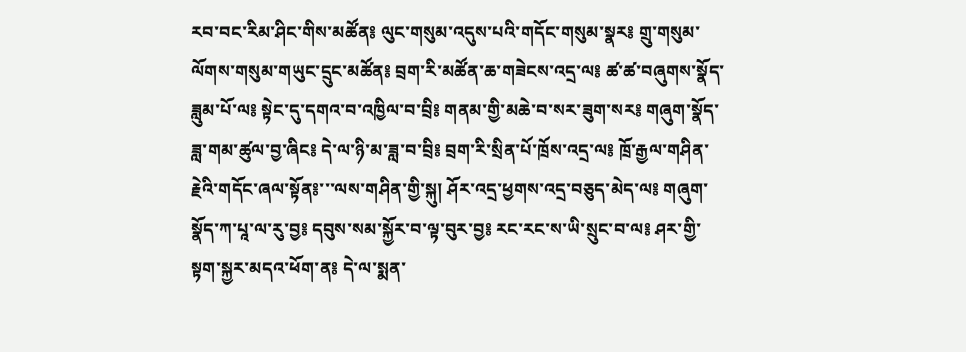རབ་བང་རིམ་ཤིང་གིས་མཚོན༔ ལུང་གསུམ་འདུས་པའི་གདོང་གསུམ་སྣར༔ གྲུ་གསུམ་ལོགས་གསུམ་གཡུང་དྲུང་མཚོན༔ བྲག་རི་མཚོན་ཆ་གཟེངས་འདྲ་ལ༔ ཚ་ཚ་བཞུགས་སྣོད་ཟླུམ་པོ་ལ༔ སྟེང་དུ་དགའ་བ་འཁྱིལ་བ་བྲི༔ གནམ་གྱི་མཆེ་བ་སར་ཟུག་སར༔ གཞུག་སྣོད་ཟླ་གམ་ཚུལ་བྱ་ཞིང༔ དེ་ལ་ཉི་མ་ཟླ་བ་བྲི༔ བྲག་རི་སྲིན་པོ་ཁྲོས་འདྲ་ལ༔ ཁྲོ་རྒྱལ་གཤིན་རྗེའི་གདོང་ཞལ་སྟོན༔་་་ལས་གཤིན་གྱི་སྐུ། ཤོར་འདྲ་ཕྱགས་འདྲ་བཅུད་མེད་ལ༔ གཞུག་སྣོད་ཀ་པཱ་ལ་རུ་བྱ༔ དབུས་སམ་སྐྱོར་བ་ལྟ་བུར་བྱ༔ རང་རང་ས་ཡི་སྲུང་བ་ལ༔ ཤར་གྱི་སྟག་སྐྱར་མདའ་ཕོག་ན༔ དེ་ལ་སྨན་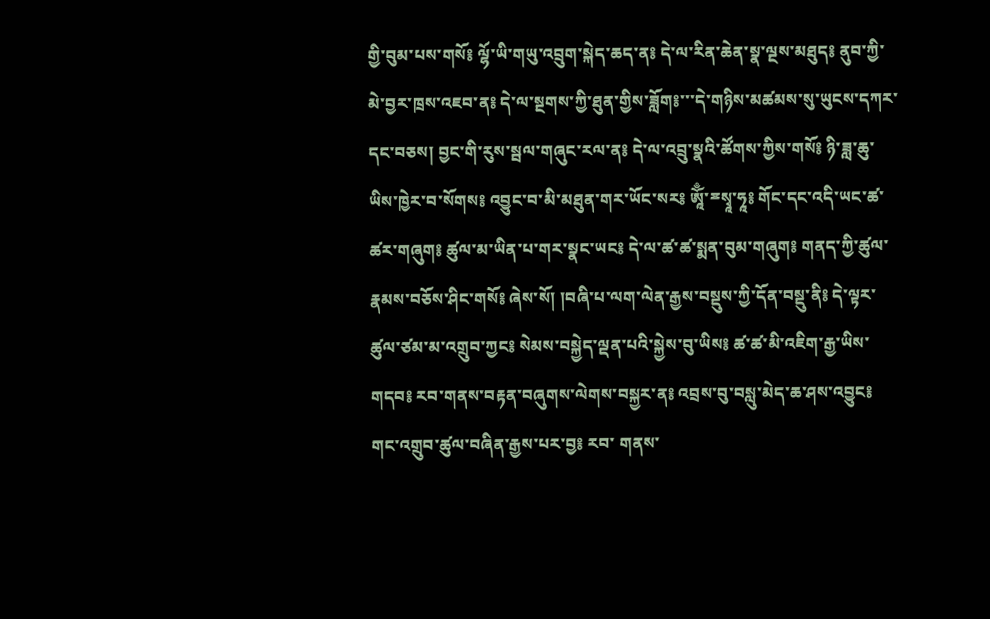གྱི་བུམ་པས་གསོ༔ ལྷོ་ཡི་གཡུ་འབྲུག་སྐེད་ཆད་ན༔ དེ་ལ་རིན་ཆེན་སྣ་ལྔས་མཐུད༔ ནུབ་ཀྱི་མེ་བྱར་ཁྲས་འཇབ་ན༔ དེ་ལ་སྔགས་ཀྱི་ཐུན་གྱིས་ཟློག༔་་་དེ་གཉིས་མཚམས་སུ་ཡུངས་དཀར་དང་བཅས། བྱང་གི་རུས་སྦལ་གཞུང་རལ་ན༔ དེ་ལ་འབྲུ་སྣའི་ཚོགས་ཀྱིས་གསོ༔ ཉི་ཟླ་ཆུ་ཡིས་ཁྱེར་བ་སོགས༔ འབྱུང་བ་མི་མཐུན་གར་ཡོང་སར༔ ཨཱོྃ་ྈསྭཱ་ཧཱ༔ གོང་དང་འདི་ཡང་ཚ་ཚར་གཞུག༔ ཚུལ་མ་ཡིན་པ་གར་སྣང་ཡང༔ དེ་ལ་ཚ་ཚ་སྨན་བུམ་གཞུག༔ གནད་ཀྱི་ཚུལ་རྣམས་བཅོས་ཤིང་གསོ༔ ཞེས་སོ། །བཞི་པ་ལག་ལེན་རྒྱས་བསྡུས་ཀྱི་དོན་བསྡུ་ནི༔ དེ་ལྟར་ཚུལ་ཙམ་མ་འགྲུབ་ཀྱང༔ སེམས་བསྐྱེད་ལྡན་པའི་སྐྱེས་བུ་ཡིས༔ ཚ་ཚ་མི་འཇིག་རྒྱ་ཡིས་གདབ༔ རབ་གནས་བརྟན་བཞུགས་ལེགས་བསྐྱར་ན༔ འབྲས་བུ་བསླུ་མེད་ཆ་ཤས་འབྱུང༔ གང་འགྲུབ་ཚུལ་བཞིན་རྒྱས་པར་བྱ༔ རབ་ གནས་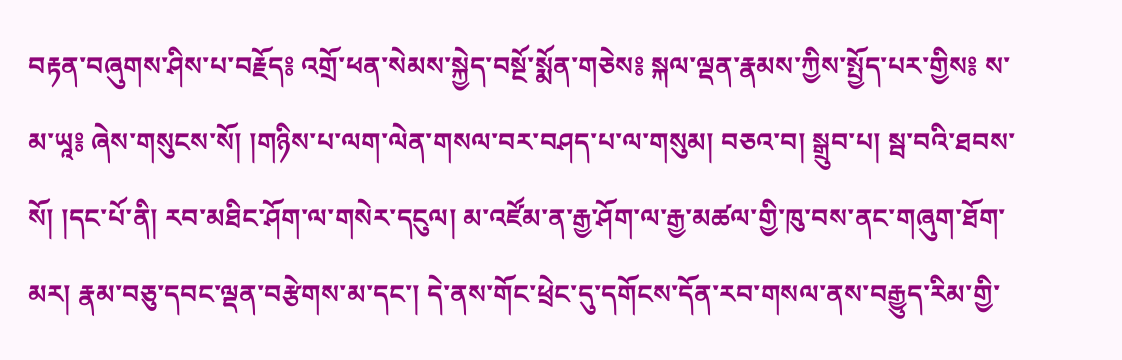བརྟན་བཞུགས་ཤིས་པ་བརྗོད༔ འགྲོ་ཕན་སེམས་སྐྱེད་བསྔོ་སྨོན་གཅེས༔ སྐལ་ལྡན་རྣམས་ཀྱིས་སྤྱོད་པར་གྱིས༔ ས་མ་ཡཱ༔ ཞེས་གསུངས་སོ། །གཉིས་པ་ལག་ལེན་གསལ་བར་བཤད་པ་ལ་གསུམ། བཅའ་བ། སྒྲུབ་པ། སྦ་བའི་ཐབས་སོ། །དང་པོ་ནི། རབ་མཐིང་ཤོག་ལ་གསེར་དངུལ། མ་འཛོམ་ན་རྒྱ་ཤོག་ལ་རྒྱ་མཚལ་གྱི་ཁུ་བས་ནང་གཞུག་ཐོག་མར། རྣམ་བཅུ་དབང་ལྡན་བརྩེགས་མ་དང་། དེ་ནས་གོང་ཕྲེང་དུ་དགོངས་དོན་རབ་གསལ་ནས་བརྒྱུད་རིམ་གྱི་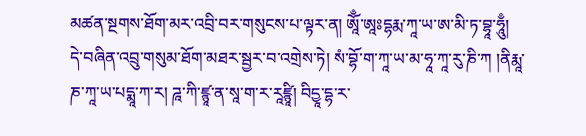མཚན་སྔགས་ཐོག་མར་འབྲི་བར་གསུངས་པ་ལྟར་ན། ཨཱོྃ་ཨཱཿདྷརྨ་ཀཱ་ཡ་ཨ་མི་ཏ་བྷཱ་ཧཱུྃ། དེ་བཞིན་འབྲུ་གསུམ་ཐོག་མཐར་སྦྱར་བ་འགྲེས་ཏེ། སཾ་བྷོ་ག་ཀཱ་ཡ་མ་ཧཱ་ཀཱ་རུ་ཎི་ཀ །ནིརྨཱ་ཎ་ཀཱ་ཡ་པདྨཱ་ཀ་ར། ཌཱ་ཀི་ཛྙཱ་ན་སཱ་ག་ར་རཱཛྙཱི། བིདྱཱ་དྷ་ར་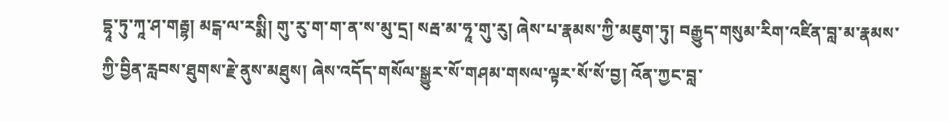དྷཱ་ཏུ་ཀཱ་ཤ་གརྦྷ། མངྒ་ལ་རསྨི། གུ་རུ་ག་ག་ན་ས་མུ་དྲ། སརྦ་མ་ཧཱ་གུ་རུ། ཞེས་པ་རྣམས་ཀྱི་མཇུག་ཏུ། བརྒྱུད་གསུམ་རིག་འཛིན་བླ་མ་རྣམས་ཀྱི་བྱིན་རླབས་ཐུགས་རྗེ་ནུས་མཐུས། ཞེས་འདོད་གསོལ་སྒྱུར་སོ་གཤམ་གསལ་ལྟར་སོ་སོ་བྱ། འོན་ཀྱང་བླ་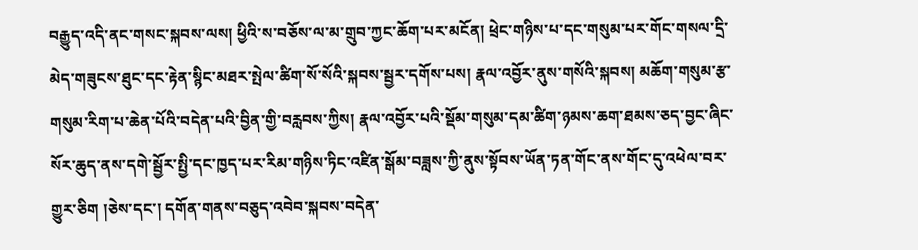བརྒྱུད་འདི་ནང་གསང་སྐབས་ལས། ཕྱིའི་ས་བཅོས་ལ་མ་གྲུབ་ཀྱང་ཆོག་པར་མངོན། ཕྲེང་གཉིས་པ་དང་གསུམ་པར་གོང་གསལ་དྲི་མེད་གཟུངས་ཐུང་དང་རྟེན་སྙིང་མཐར་སྤེལ་ཚིག་སོ་སོའི་སྐབས་སྦྱར་དགོས་པས། རྣལ་འབྱོར་ནུས་གསོའི་སྐབས། མཆོག་གསུམ་རྩ་གསུམ་རིག་པ་ཆེན་པོའི་བདེན་པའི་བྱིན་གྱི་བརླབས་ཀྱིས། རྣལ་འབྱོར་པའི་སྡོམ་གསུམ་དམ་ཚིག་ཉམས་ཆག་ཐམས་ཅད་བྱང་ཞིང་སོར་ཆུད་ནས་དགེ་སྦྱོར་སྤྱི་དང་ཁྱད་པར་རིམ་གཉིས་ཏིང་འཛིན་སྒོམ་བཟླས་ཀྱི་ནུས་སྟོབས་ཡོན་ཏན་གོང་ནས་གོང་དུ་འཕེལ་བར་གྱུར་ཅིག །ཅེས་དང་། དགོན་གནས་བཅུད་འབེབ་སྐབས་བདེན་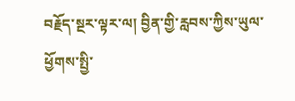བརྗོད་སྔར་ལྟར་ལ། བྱིན་གྱི་རླབས་ཀྱིས་ཡུལ་ཕྱོགས་སྤྱི་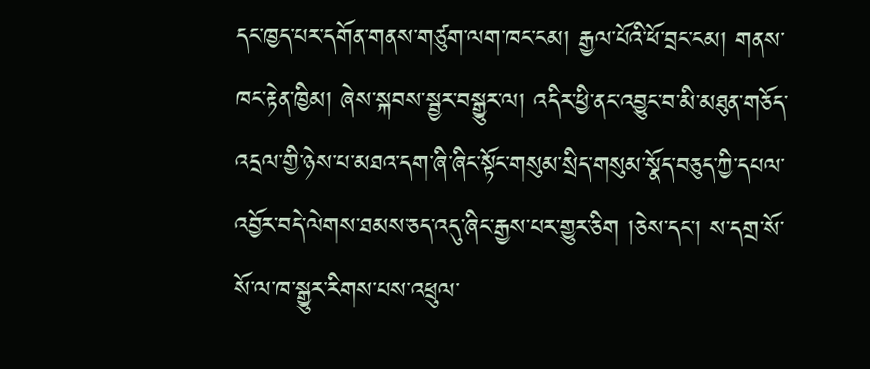དང་ཁྱད་པར་དགོན་གནས་གཙུག་ལག་ཁང་ངམ། རྒྱལ་པོའི་ཕོ་བྲང་ངམ། གནས་ཁང་རྟེན་ཁྱིམ། ཞེས་སྐབས་སྦྱར་བསྒྱུར་ལ། འདིར་ཕྱི་ནང་འབྱུང་བ་མི་མཐུན་གཅོད་འདྲལ་གྱི་ཉེས་པ་མཐའ་དག་ཞི་ཞིང་སྟོང་གསུམ་སྲིད་གསུམ་སྣོད་བཅུད་ཀྱི་དཔལ་འབྱོར་བདེ་ལེགས་ཐམས་ཅད་འདུ་ཞིང་རྒྱས་པར་གྱུར་ཅིག །ཅེས་དང་། ས་དགྲ་སོ་སོ་ལ་ཁ་སྒྱུར་རིགས་པས་འཕྲུལ་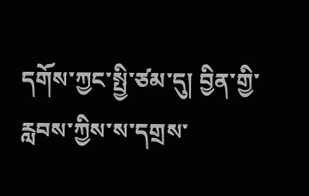དགོས་ཀྱང་སྤྱི་ཙམ་དུ། བྱིན་གྱི་རླབས་ཀྱིས་ས་དགྲས་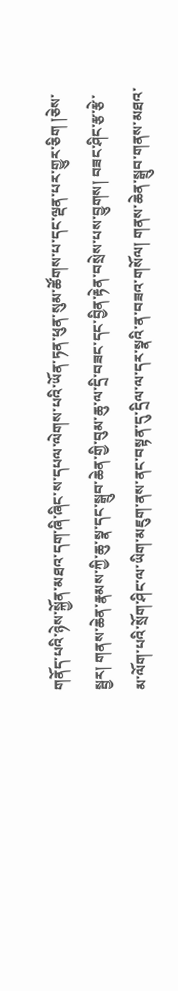གནོད་པའི་ཉེས་སྐྱོན་མཐའ་དག་ཞི་ཞིང་ས་དཔལ་ལེགས་པའི་ཡོན་ཏན་ཕུན་སུམ་ཚོགས་པ་དང་ལྡན་པར་གྱུར་ཅིག །ཅེས་སྦྱར། གནས་ཆེན་རྣམས་ཀྱི་ཆུ་སྣ་དང་སྒྲུབ་ཆེན་གྱི་བུམ་ཆུ་ལ་དྲི་བཟང་དང་བྱིན་རྟེན་བསྲེས་པས་བྱུགས། བཟང་ཤིང་རྩ་རྩེ་མ་ལོག་པའི་སྲོག་ཤིང་ལ་ཡིག་མཇུག་ནས་ནང་བསྟན་དུ་དྲིལ་ལ་དར་སྣའི་ན་བཟའ་གསོལ། གནས་ཆེན་སྒྲུབ་གནས་མཐའ་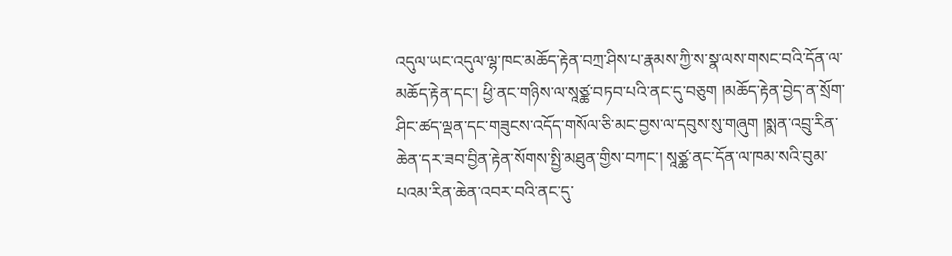འདུལ་ཡང་འདུལ་ལྷ་ཁང་མཆོད་རྟེན་བཀྲ་ཤིས་པ་རྣམས་ཀྱི་ས་སྣ་ལས་གསང་བའི་དོན་ལ་མཆོད་རྟེན་དང་། ཕྱི་ནང་གཉིས་ལ་སཱཙྪ་བཏབ་པའི་ནང་དུ་བཅུག །མཆོད་རྟེན་བྱེད་ན་སྲོག་ཤིང་ཚད་ལྡན་དང་གཟུངས་འདོད་གསོལ་ཅི་མང་བྱས་ལ་དབུས་སུ་གཞུག །སྨན་འབྲུ་རིན་ཆེན་དར་ཟབ་བྱིན་རྟེན་སོགས་སྤྱི་མཐུན་གྱིས་བཀང་། སཱཙྪ་ནང་དོན་ལ་ཁམ་སའི་བུམ་པའམ་རིན་ཆེན་འབར་བའི་ནང་དུ་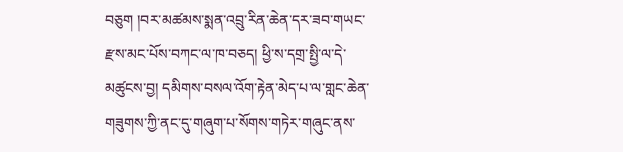བཅུག །བར་མཚམས་སྨན་འབྲུ་རིན་ཆེན་དར་ཟབ་གཡང་རྫས་མང་པོས་བཀང་ལ་ཁ་བཅད། ཕྱི་ས་དགྲ་སྤྱི་ལ་དེ་མཚུངས་བྱ། དམིགས་བསལ་འོག་རྟེན་མེད་པ་ལ་གླང་ཆེན་གཟུགས་ཀྱི་ནང་དུ་གཞུག་པ་སོགས་གཏེར་གཞུང་ནས་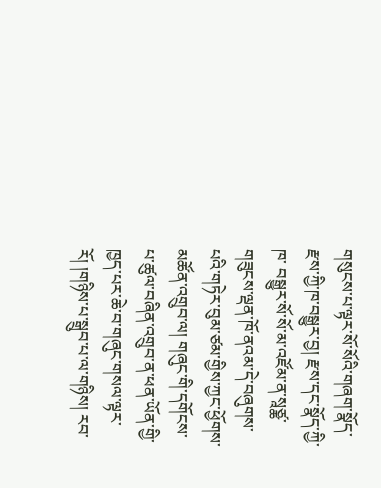གསུངས་པ་ལྟར་སོ་སོའི་གཞག་སྣོད་རྫས་ཀྱི་ཁ་བསྒྱུར་བྱ། རྫས་དང་སྣོད་ཀྱི་ཁ་ བསྒྱུར་སོ་སོ་མ་འཛོམ་ན་སཱཙྪ་གཟུངས་ལྡན་ཁོ་ནའམ་དེ་བཞུགས་པའི་གཏེར་བུམ་ཙམ་གྱིས་ཀྱང་ཕྱོགས་མཚོན་འགྲུབ་ལ། གཞུང་གི་དགོངས་པ་ཚུལ་བཞིན་འགྲུབ་ན་ཕན་ཡོན་གྱི་ཁྱད་པར་ཆེ་བ་གཞུང་གསལ་ལྟར་རོ། །གཉིས་པ་སྒྲུབ་པ་ལ་གཉིས། རབ་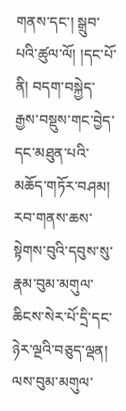གནས་དང་། སྒྲུབ་པའི་ཚུལ་ལོ། །དང་པོ་ནི། བདག་བསྐྱེད་རྒྱས་བསྡུས་གང་བྱེད་དང་མཐུན་པའི་མཆོད་གཏོར་བཤམ། རབ་གནས་ཆས་སྟེགས་བུའི་དབུས་སུ་རྣམ་བུམ་མགུལ་ཆིངས་སེར་པོ་དྲི་དང་ཉེར་ལྔའི་བཅུད་ལྡན། ལས་བུམ་མགུལ་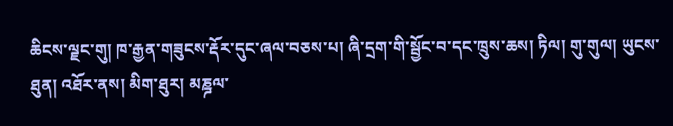ཆིངས་ལྗང་གུ། ཁ་རྒྱན་གཟུངས་རྡོར་དུང་ཞལ་བཅས་པ། ཞི་དྲག་གི་སྦྱོང་བ་དང་ཁྲུས་ཆས། ཏིལ། གུ་གུལ། ཡུངས་ཐུན། འཐོར་ནས། མིག་ཐུར། མཎྜལ་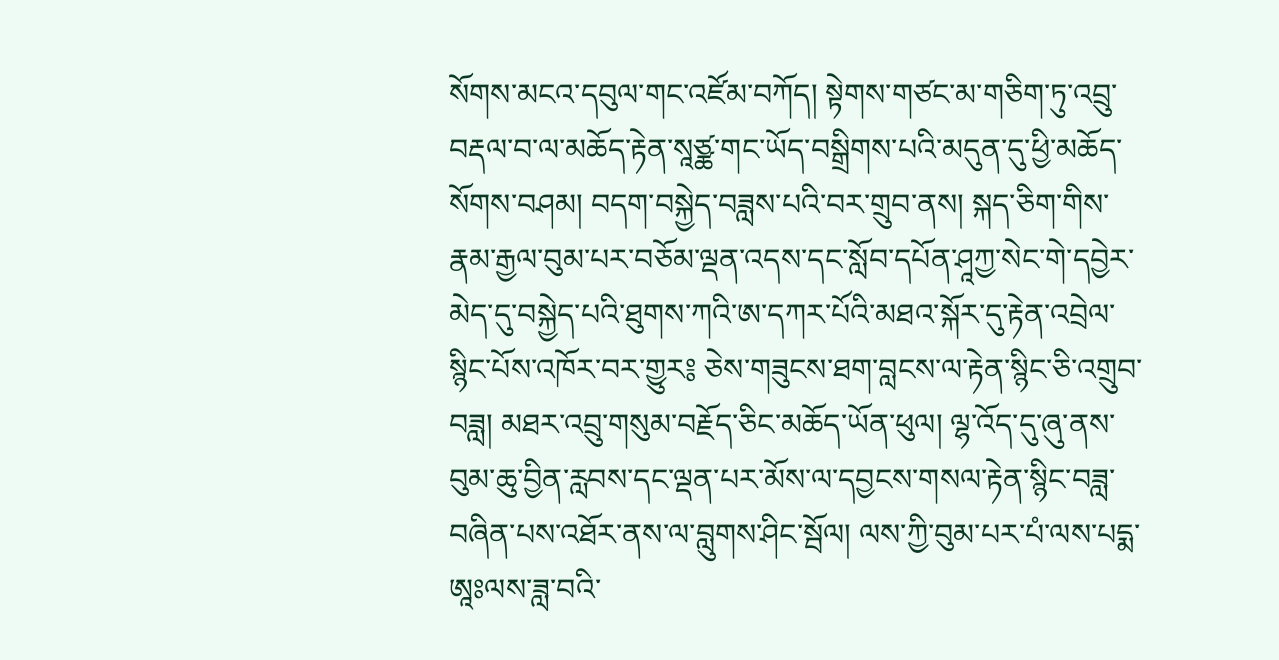སོགས་མངའ་དབུལ་གང་འཛོམ་བཀོད། སྟེགས་གཙང་མ་གཅིག་ཏུ་འབྲུ་བརྡལ་བ་ལ་མཆོད་རྟེན་སཱཙྪ་གང་ཡོད་བསྒྲིགས་པའི་མདུན་དུ་ཕྱི་མཆོད་སོགས་བཤམ། བདག་བསྐྱེད་བཟླས་པའི་བར་གྲུབ་ནས། སྐད་ཅིག་གིས་རྣམ་རྒྱལ་བུམ་པར་བཅོམ་ལྡན་འདས་དང་སློབ་དཔོན་ཤཱཀྱ་སེང་གེ་དབྱེར་མེད་དུ་བསྐྱེད་པའི་ཐུགས་ཀའི་ཨ་དཀར་པོའི་མཐའ་སྐོར་དུ་རྟེན་འབྲེལ་སྙིང་པོས་འཁོར་བར་གྱུར༔ ཅེས་གཟུངས་ཐག་བླངས་ལ་རྟེན་སྙིང་ཅི་འགྲུབ་བཟླ། མཐར་འབྲུ་གསུམ་བརྗོད་ཅིང་མཆོད་ཡོན་ཕུལ། ལྷ་འོད་དུ་ཞུ་ནས་བུམ་ཆུ་བྱིན་རླབས་དང་ལྡན་པར་མོས་ལ་དབྱངས་གསལ་རྟེན་སྙིང་བཟླ་བཞིན་པས་འཐོར་ནས་ལ་བླུགས་ཤིང་སྦོལ། ལས་ཀྱི་བུམ་པར་པཾ་ལས་པདྨ་ཨཱཿལས་ཟླ་བའི་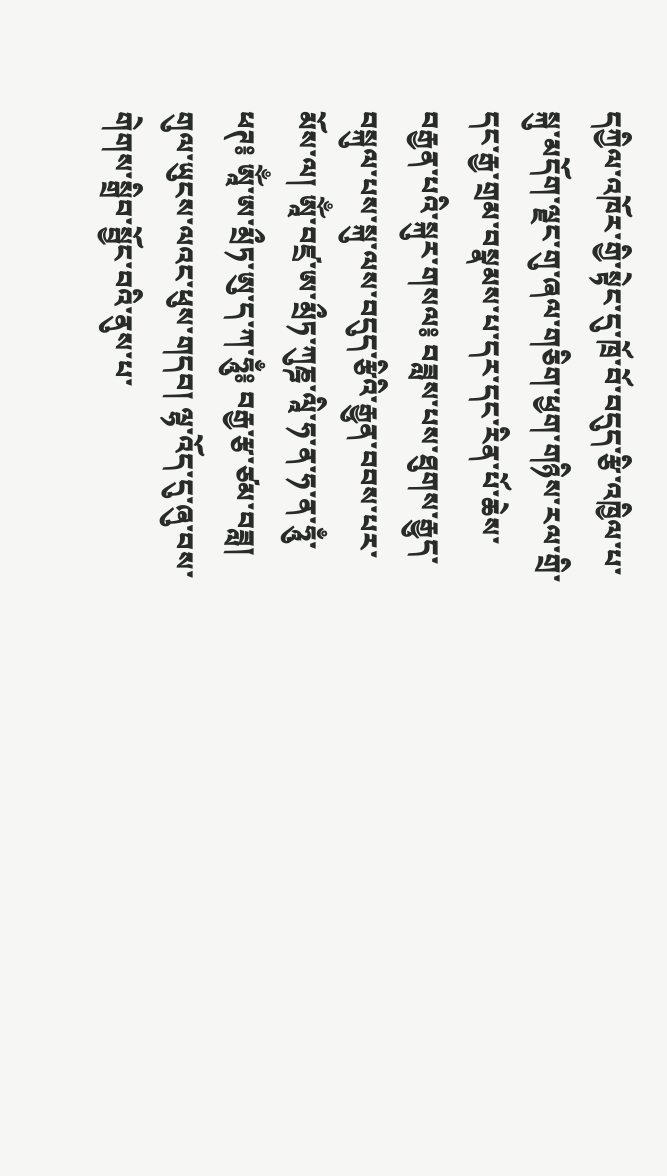དཀྱིལ་འཁོར་གྱི་སྟེང་དུ་ཁྲོ་བོ་བདུད་རྩི་འཁྱིལ་པ་སྐུ་མདོག་ལྗང་གུ་ཞལ་གཅིག་ཕྱག་གཉིས་རལ་གྲི་དང་རྒྱ་གྲམ་བསྣམས་པ་དར་དང་རིན་པོ་ཆེས་བརྒྱན་པའི་སྐུར་གསལ༔ བཟླས་པས་ཐུགས་རྒྱུད་བསྐུལ་པས་སྐུ་ལས་བདུད་རྩིའི་རྒྱུན་བབས་པར་མོས་ལ། ཨཱོྃ་བཛྲ་ཨ་མྲྀཏ་ཀུཎྜ་ལཱི་ཧ་ན་ཧ་ན་ཧཱུྃ་ཕཊ༔ ཨཱོྃ་ཨ་མྲྀཏ་ཨུ་ད་ཀ་ཧཱུྃ༔ བརྒྱ་རྩ་ཙམ་བཟླ། གུལ་ཡུངས་ལའང་ཕུས་གདབ། ལྷ་འོད་དུ་ཞུ་བས་གེགས་སྒྲིབ་སྦྱོང་བའི་ནུས་པ་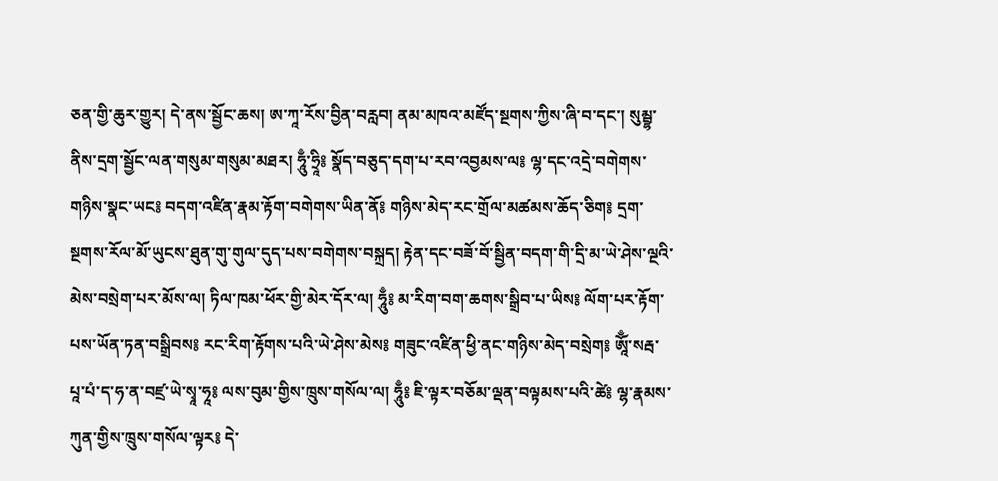ཅན་གྱི་ཆུར་གྱུར། དེ་ནས་སྦྱོང་ཆས། ཨ་ཀཱ་རོས་བྱིན་བརླབ། ནམ་མཁའ་མཛོད་སྔགས་ཀྱིས་ཞི་བ་དང་། སུམྦྷ་ནིས་དྲག་སྦྱོང་ལན་གསུམ་གསུམ་མཐར། ཧཱུྃ་ཧྲཱི༔ སྣོད་བཅུད་དག་པ་རབ་འབྱམས་ལ༔ ལྷ་དང་འདྲེ་བགེགས་གཉིས་སྣང་ཡང༔ བདག་འཛིན་རྣམ་རྟོག་བགེགས་ཡིན་ནོ༔ གཉིས་མེད་རང་གྲོལ་མཚམས་ཆོད་ཅིག༔ དྲག་སྔགས་རོལ་མོ་ཡུངས་ཐུན་གུ་གུལ་དུད་པས་བགེགས་བསྐྲད། རྟེན་དང་བཟོ་བོ་སྦྱིན་བདག་གི་དྲི་མ་ཡེ་ཤེས་ལྔའི་མེས་བསྲེག་པར་མོས་ལ། ཏིལ་ཁམ་ཕོར་གྱི་མེར་དོར་ལ། ཧཱུྃ༔ མ་རིག་བག་ཆགས་སྒྲིབ་པ་ཡིས༔ ལོག་པར་རྟོག་པས་ཡོན་ཏན་བསྒྲིབས༔ རང་རིག་རྟོགས་པའི་ཡེ་ཤེས་མེས༔ གཟུང་འཛིན་ཕྱི་ནང་གཉིས་མེད་བསྲེག༔ ཨཱོྃ་སརྦ་པཱ་པཾ་ད་ཧ་ན་བཛྲ་ཡེ་སྭཱ་ཧཱ༔ ལས་བུམ་གྱིས་ཁྲུས་གསོལ་ལ། ཧཱུྃ༔ ཇི་ལྟར་བཅོམ་ལྡན་བལྟམས་པའི་ཚེ༔ ལྷ་རྣམས་ཀུན་གྱིས་ཁྲུས་གསོལ་ལྟར༔ དེ་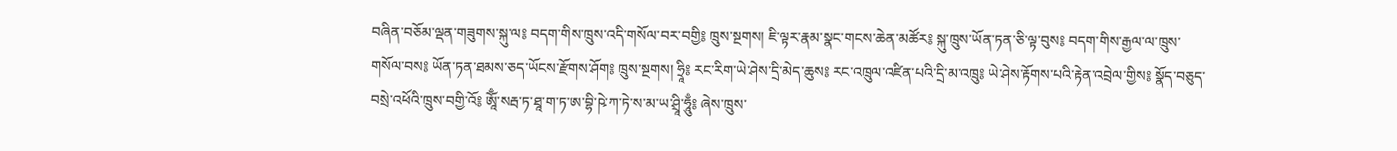བཞིན་བཅོམ་ལྡན་གཟུགས་སྐུ་ལ༔ བདག་གིས་ཁྲུས་འདི་གསོལ་བར་བགྱི༔ ཁྲུས་སྔགས། ཇི་ལྟར་རྣམ་སྣང་གངས་ཆེན་མཚོར༔ སྐུ་ཁྲུས་ཡོན་ཏན་ཅི་ལྟ་བུས༔ བདག་གིས་རྒྱལ་ལ་ཁྲུས་གསོལ་བས༔ ཡོན་ཏན་ཐམས་ཅད་ཡོངས་རྫོགས་ཤོག༔ ཁྲུས་སྔགས། ཧྲཱི༔ རང་རིག་ཡེ་ཤེས་དྲི་མེད་ཆུས༔ རང་འཁྲུལ་འཛིན་པའི་དྲི་མ་འཁྲུ༔ ཡེ་ཤེས་རྟོགས་པའི་རྟེན་འབྲེལ་གྱིས༔ སྣོད་བཅུད་བསྲེ་འཕོའི་ཁྲུས་བགྱི་འོ༔ ཨཱོྃ་སརྦ་ཏ་ཐཱ་ག་ཏ་ཨ་བྷི་ཥེ་ཀ་ཏེ་ས་མ་ཡ་ཤྲཱི་ཧཱུྃ༔ ཞེས་ཁྲུས་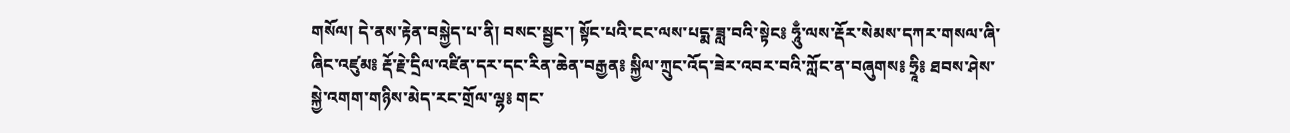གསོལ། དེ་ནས་རྟེན་བསྐྱེད་པ་ནི། བསང་སྦྱང་། སྟོང་པའི་ངང་ལས་པདྨ་ཟླ་བའི་སྟེང༔ ཧཱུྃ་ལས་རྡོར་སེམས་དཀར་གསལ་ཞི་ཞིང་འཛུམ༔ རྡོ་རྗེ་དྲིལ་འཛིན་དར་དང་རིན་ཆེན་བརྒྱན༔ སྐྱིལ་ཀྲུང་འོད་ཟེར་འབར་བའི་ཀློང་ན་བཞུགས༔ ཧྲཱི༔ ཐབས་ཤེས་སྐྱེ་འགག་གཉིས་མེད་རང་གྲོལ་ལྷ༔ གང་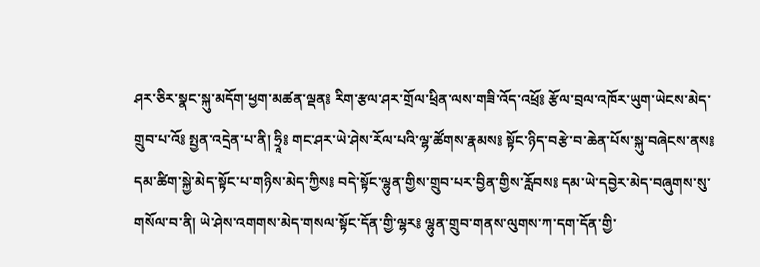ཤར་ཅིར་སྣང་སྐུ་མདོག་ཕྱག་མཚན་ལྡན༔ རིག་རྩལ་ཤར་གྲོལ་ཕྲིན་ལས་གཟི་འོད་འཕྲོ༔ རྩོལ་བྲལ་འཁོར་ཡུག་ཡེངས་མེད་གྲུབ་པ་འོ༔ སྤྱན་འདྲེན་པ་ནི། ཧྲཱི༔ གང་ཤར་ཡེ་ཤེས་རོལ་པའི་ལྷ་ཚོགས་རྣམས༔ སྟོང་ཉིད་བརྩེ་བ་ཆེན་པོས་སྐུ་བཞེངས་ནས༔ དམ་ཚིག་སྐྱེ་མེད་སྟོང་པ་གཉིས་མེད་ཀྱིས༔ བདེ་སྟོང་ལྷུན་གྱིས་གྲུབ་པར་བྱིན་གྱིས་རློབས༔ དམ་ཡེ་དབྱེར་མེད་བཞུགས་སུ་གསོལ་བ་ནི། ཡེ་ཤེས་འགགས་མེད་གསལ་སྟོང་དོན་གྱི་ལྷར༔ ལྷུན་གྲུབ་གནས་ལུགས་ཀ་དག་དོན་གྱི་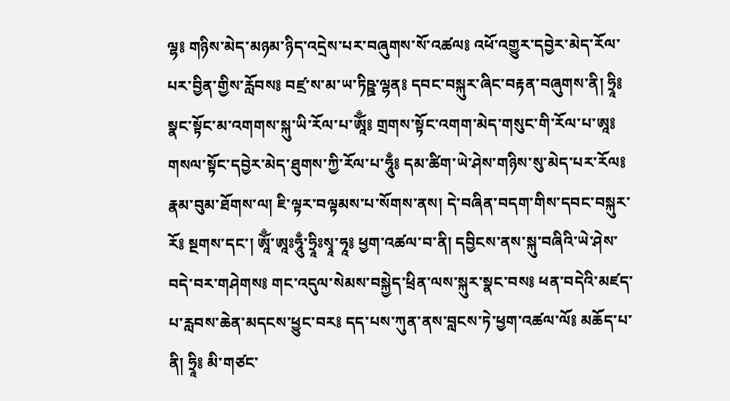ལྷ༔ གཉིས་མེད་མཉམ་ཉིད་འདྲེས་པར་བཞུགས་སོ་འཚལ༔ འཕོ་འགྱུར་དབྱེར་མེད་རོལ་པར་བྱིན་གྱིས་རློབས༔ བཛྲ་ས་མ་ཡ་ཏིཥྛ་ལྷན༔ དབང་བསྐུར་ཞིང་བརྟན་བཞུགས་ནི། ཧྲཱི༔ སྣང་སྟོང་མ་འགགས་སྐུ་ཡི་རོལ་པ་ཨཱོྃ༔ གྲགས་སྟོང་འགག་མེད་གསུང་གི་རོལ་པ་ཨཱ༔ གསལ་སྟོང་དབྱེར་མེད་ཐུགས་ཀྱི་རོལ་པ་ཧཱུྃ༔ དམ་ཚིག་ཡེ་ཤེས་གཉིས་སུ་མེད་པར་རོལ༔ རྣམ་བུམ་ཐོགས་ལ། ཇི་ལྟར་བལྟམས་པ་སོགས་ནས། དེ་བཞིན་བདག་གིས་དབང་བསྐུར་རོ༔ སྔགས་དང་། ཨཱོྃ་ཨཱཿཧཱུྃ་ཧྲཱིཿསྭཱ་ཧཱ༔ ཕྱག་འཚལ་བ་ནི། དབྱིངས་ནས་སྐུ་བཞིའི་ཡེ་ཤེས་བདེ་བར་གཤེགས༔ གང་འདུལ་སེམས་བསྐྱེད་ཕྲིན་ལས་སྐུར་སྣང་བས༔ ཕན་བདེའི་མཛད་པ་རླབས་ཆེན་མདངས་ཕྱུང་བར༔ དད་པས་ཀུན་ནས་བླངས་ཏེ་ཕྱག་འཚལ་ལོ༔ མཆོད་པ་ནི། ཧྲཱི༔ མི་གཙང་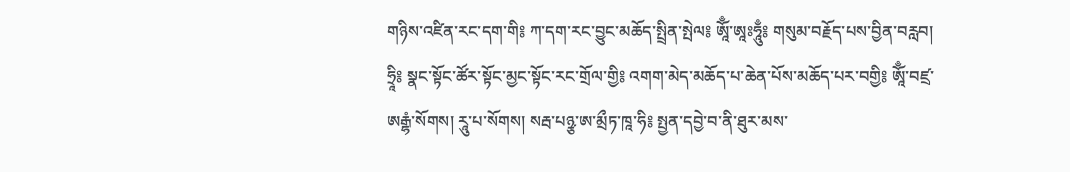གཉིས་འཛིན་རང་དག་གི༔ ཀ་དག་རང་བྱུང་མཆོད་སྤྲིན་སྤེལ༔ ཨཱོྃ་ཨཱཿཧཱུྃ༔ གསུམ་བརྗོད་པས་བྱིན་བརླབ། ཧྲཱི༔ སྣང་སྟོང་ཚོར་སྟོང་མྱང་སྟོང་རང་གྲོལ་གྱི༔ འགག་མེད་མཆོད་པ་ཆེན་པོས་མཆོད་པར་བགྱི༔ ཨཱོྃ་བཛྲ་ཨརྒྷཾ་སོགས། རཱུ་པ་སོགས། སརྦ་པཉྩ་ཨ་མྲྀཏ་ཁཱ་ཧི༔ སྤྱན་དབྱེ་བ་ནི་ཐུར་མས་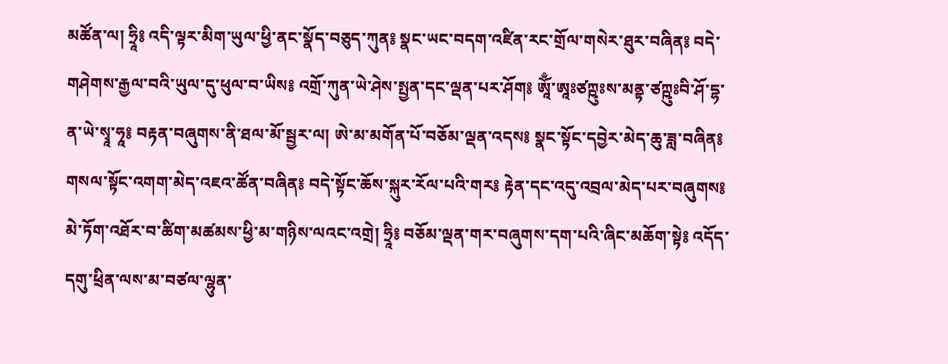མཚོན་ལ། ཧྲཱི༔ འདི་ལྟར་མིག་ཡུལ་ཕྱི་ནང་སྣོད་བཅུད་ཀུན༔ སྣང་ཡང་བདག་འཛིན་རང་གྲོལ་གསེར་ཐུར་བཞིན༔ བདེ་གཤེགས་རྒྱལ་བའི་ཡུལ་དུ་ཕུལ་བ་ཡིས༔ འགྲོ་ཀུན་ཡེ་ཤེས་སྤྱན་དང་ལྡན་པར་ཤོག༔ ཨཱོྃ་ཨཱཿཙཀྵུཿས་མནྟ་ཙཀྵུཿབི་ཤོ་དྷ་ན་ཡེ་སྭཱ་ཧཱ༔ བརྟན་བཞུགས་ནི་ཐལ་མོ་སྦྱར་ལ། ཨེ་མ་མགོན་པོ་བཅོམ་ལྡན་འདས༔ སྣང་སྟོང་དབྱེར་མེད་ཆུ་ཟླ་བཞིན༔ གསལ་སྟོང་འགག་མེད་འཇའ་ཚོན་བཞིན༔ བདེ་སྟོང་ཆོས་སྐུར་རོལ་པའི་གར༔ རྟེན་དང་འདུ་འབྲལ་མེད་པར་བཞུགས༔ མེ་ཏོག་འཐོར་བ་ཚིག་མཚམས་ཕྱི་མ་གཉིས་ལའང་འགྲེ། ཧྲཱི༔ བཅོམ་ལྡན་གར་བཞུགས་དག་པའི་ཞིང་མཆོག་སྟེ༔ འདོད་དགུ་ཕྲིན་ལས་མ་བཙལ་ལྷུན་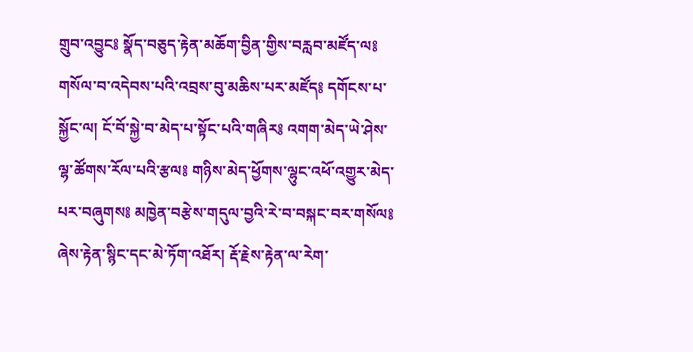གྲུབ་འབྱུང༔ སྣོད་བཅུད་རྟེན་མཆོག་བྱིན་གྱིས་བརླབ་མཛོད་ལ༔ གསོལ་བ་འདེབས་པའི་འབྲས་བུ་མཆིས་པར་མཛོད༔ དགོངས་པ་སྐྱོང་ལ། ངོ་བོ་སྐྱེ་བ་མེད་པ་སྟོང་པའི་གཞིར༔ འགག་མེད་ཡེ་ཤེས་ལྷ་ཚོགས་རོལ་པའི་རྩལ༔ གཉིས་མེད་ཕྱོགས་ལྷུང་འཕོ་འགྱུར་མེད་པར་བཞུགས༔ མཁྱེན་བརྩེས་གདུལ་བྱའི་རེ་བ་བསྐང་བར་གསོལ༔ ཞེས་རྟེན་སྙིང་དང་མེ་ཏོག་འཐོར། རྡོ་རྗེས་རྟེན་ལ་རེག་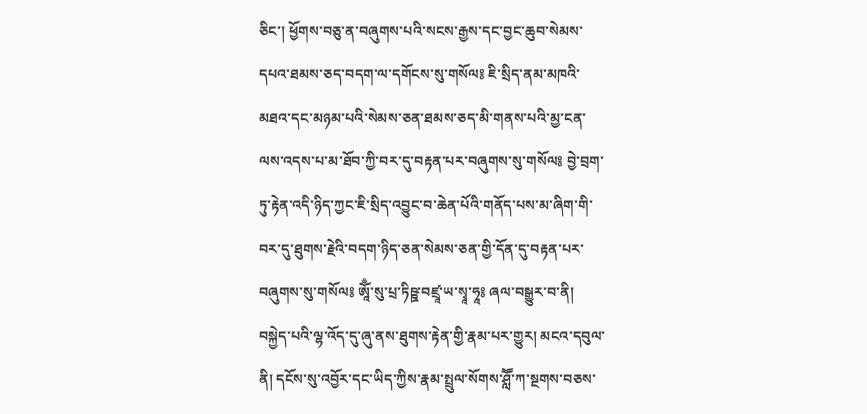ཅིང་། ཕྱོགས་བཅུ་ན་བཞུགས་པའི་སངས་རྒྱས་དང་བྱང་ཆུབ་སེམས་དཔའ་ཐམས་ཅད་བདག་ལ་དགོངས་སུ་གསོལ༔ ཇི་སྲིད་ནམ་མཁའི་མཐའ་དང་མཉམ་པའི་སེམས་ཅན་ཐམས་ཅད་མི་གནས་པའི་མྱ་ངན་ལས་འདས་པ་མ་ཐོབ་ཀྱི་བར་དུ་བརྟན་པར་བཞུགས་སུ་གསོལ༔ བྱེ་བྲག་ཏུ་རྟེན་འདི་ཉིད་ཀྱང་ཇི་སྲིད་འབྱུང་བ་ཆེན་པོའི་གནོད་པས་མ་ཞིག་གི་བར་དུ་ཐུགས་རྗེའི་བདག་ཉིད་ཅན་སེམས་ཅན་གྱི་དོན་དུ་བརྟན་པར་བཞུགས་སུ་གསོལ༔ ཨཱོྃ་སུ་པྲ་ཏིཥྛ་བཛྲཱ་ཡ་སྭཱ་ཧཱ༔ ཞལ་བསྒྱུར་བ་ནི། བསྐྱེད་པའི་ལྷ་འོད་དུ་ཞུ་ནས་ཐུགས་རྟེན་གྱི་རྣམ་པར་གྱུར། མངའ་དབུལ་ནི། དངོས་སུ་འབྱོར་དང་ཡིད་ཀྱིས་རྣམ་སྤྲུལ་སོགས་ཤླཽ་ཀ་སྔགས་བཅས་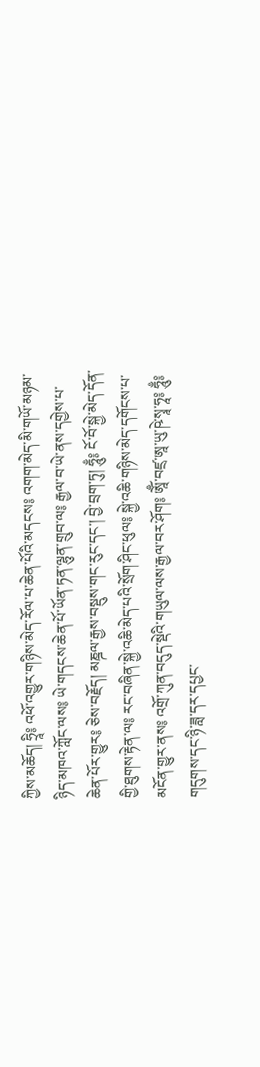ཀྱིས་མཆོད། ཧྲཱི༔ འཕོ་འགྱུར་གཉིས་མེད་རོལ་པ་ཆེན་པོའི་མདངས༔ འགག་མེད་མི་གཡོ་མཉམ་ཉིད་མཁའ་ཀློང་ལས༔ ཡེ་གདངས་ཆེན་པོ་ཡོན་ཏན་ལྷུན་གྲུབ་ལ༔ རྒྱལ་བ་ཡེ་ནས་དགྱེས་པ་ཆེན་པོར་གྱུར༔ ཅེས་བརྗོད། མཎྜལ་རྒྱས་བསྡུས་གང་རུང་དང་། བྱེ་བྲག་ཏུ། ཧཱུྃ༔ ངོ་བོ་སྐྱེ་མེད་དོན་གྱི་ཐུགས་རྟེན་ལ༔ རང་བཞིན་སྐྱེ་འཆི་མེད་པའི་སྲོག་ཤིང་ཕུལ༔ སྐྱེ་འཆི་གཉིས་མེད་དགོངས་པ་མངོན་གྱུར་ནས༔ འགྲོ་ཀུན་བདུད་སྡེའི་གཡུལ་ལས་རྒྱལ་བར་ཤོག༔ ཨཱོྃ་བཛྲ་ཨཱ་ཡུ་ཥེ་སྭཱ་ཧཱ༔ ཧཱུྃ༔ གདུགས་དང་ཉི་ཟླ་དར་དཔྱང་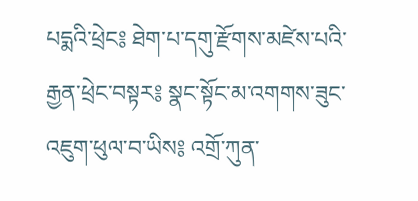པདྨའི་ཕྲེང༔ ཐེག་པ་དགུ་རྫོགས་མཛེས་པའི་རྒྱན་ཕྲེང་བསྟར༔ སྣང་སྟོང་མ་འགགས་ཟུང་འཇུག་ཕུལ་བ་ཡིས༔ འགྲོ་ཀུན་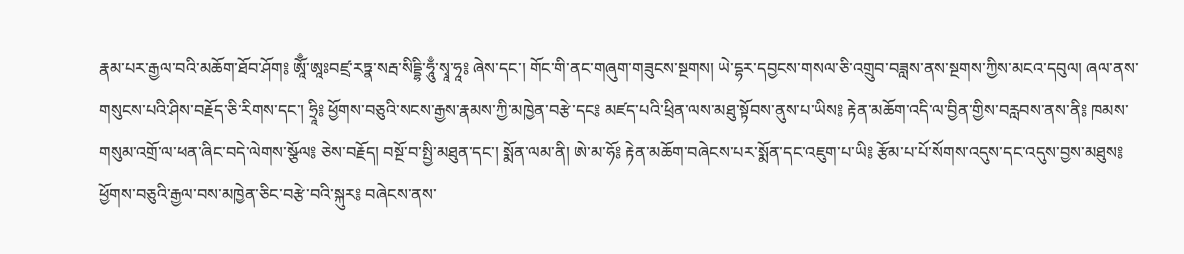རྣམ་པར་རྒྱལ་བའི་མཆོག་ཐོབ་ཤོག༔ ཨཱོྃ་ཨཱཿབཛྲ་རཏྣ་སརྦ་སིདྡྷི་ཧཱུྃ་སྭཱ་ཧཱ༔ ཞེས་དང་། གོང་གི་ནང་གཞུག་གཟུངས་སྔགས། ཡེ་དྷར་དབྱངས་གསལ་ཅི་འགྲུབ་བཟླས་ནས་སྔགས་ཀྱིས་མངའ་དབུལ། ཞལ་ནས་གསུངས་པའི་ཤིས་བརྗོད་ཅི་རིགས་དང་། ཧྲཱི༔ ཕྱོགས་བཅུའི་སངས་རྒྱས་རྣམས་ཀྱི་མཁྱེན་བརྩེ་དང༔ མཛད་པའི་ཕྲིན་ལས་མཐུ་སྟོབས་ནུས་པ་ཡིས༔ རྟེན་མཆོག་འདི་ལ་བྱིན་གྱིས་བརླབས་ནས་ནི༔ ཁམས་གསུམ་འགྲོ་ལ་ཕན་ཞིང་བདེ་ལེགས་སྩོལ༔ ཅེས་བརྗོད། བསྔོ་བ་སྤྱི་མཐུན་དང་། སྨོན་ལམ་ནི། ཨེ་མ་ཧོ༔ རྟེན་མཆོག་བཞེངས་པར་སྨོན་དང་འཇུག་པ་ཡི༔ རྩོམ་པ་པོ་སོགས་འདུས་དང་འདུས་བྱས་མཐུས༔ ཕྱོགས་བཅུའི་རྒྱལ་བས་མཁྱེན་ཅིང་བརྩེ་བའི་སྐུར༔ བཞེངས་ནས་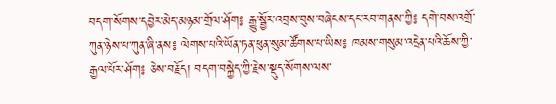བདག་སོགས་དབྱེར་མེད་མཉམ་གྲོལ་ཤོག༔ རྒྱུ་སྦྱོར་འབྲས་བུས་བཞེངས་དང་རབ་གནས་ཀྱི༔ དགེ་བས་འགྲོ་ཀུན་ཉེས་པ་ཀུན་ཞི་ནས༔ ལེགས་པའི་ཡོན་ཏན་ཕུན་སུམ་ཚོགས་པ་ཡིས༔ ཁམས་གསུམ་འདྲེན་པའི་ཆོས་ཀྱི་རྒྱལ་པོར་ཤོག༔ ཅེས་བརྗོད། བདག་བསྐྱེད་ཀྱི་རྗེས་སྡུད་སོགས་ལས་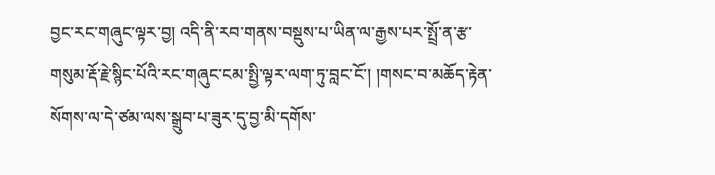བྱང་རང་གཞུང་ལྟར་བྱ། འདི་ནི་རབ་གནས་བསྡུས་པ་ཡིན་ལ་རྒྱས་པར་སྤྲོ་ན་རྩ་གསུམ་རྡོ་རྗེ་སྙིང་པོའི་རང་གཞུང་ངམ་སྤྱི་ལྟར་ལག་ཏུ་བླང་ངོ་། །གསང་བ་མཆོད་རྟེན་སོགས་ལ་དེ་ཙམ་ལས་སྒྲུབ་པ་ཟུར་དུ་བྱ་མི་དགོས་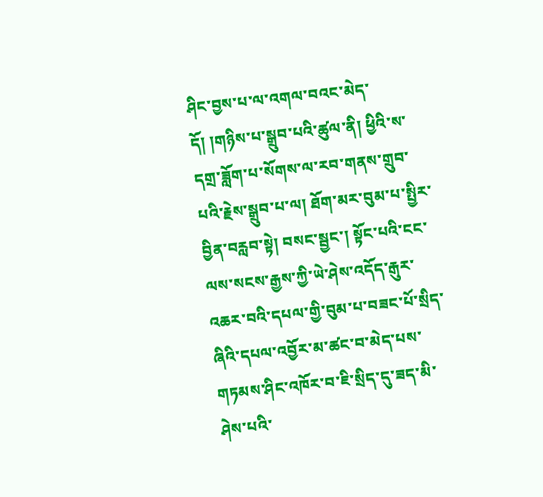ཤིང་བྱས་པ་ལ་འགལ་བའང་མེད་དོ། །གཉིས་པ་སྒྲུབ་པའི་ཚུལ་ནི། ཕྱིའི་ས་དགྲ་ཟློག་པ་སོགས་ལ་རབ་གནས་གྲུབ་པའི་རྗེས་སྒྲུབ་པ་ལ། ཐོག་མར་བུམ་པ་སྤྱིར་བྱིན་བརླབ་སྟེ། བསང་སྦྱང་། སྟོང་པའི་ངང་ལས་སངས་རྒྱས་ཀྱི་ཡེ་ཤེས་འདོད་རྒུར་འཆར་བའི་དཔལ་གྱི་བུམ་པ་བཟང་པོ་སྲིད་ཞིའི་དཔལ་འབྱོར་མ་ཚང་བ་མེད་པས་གཏམས་ཤིང་འཁོར་བ་ཇི་སྲིད་དུ་ཟད་མི་ཤེས་པའི་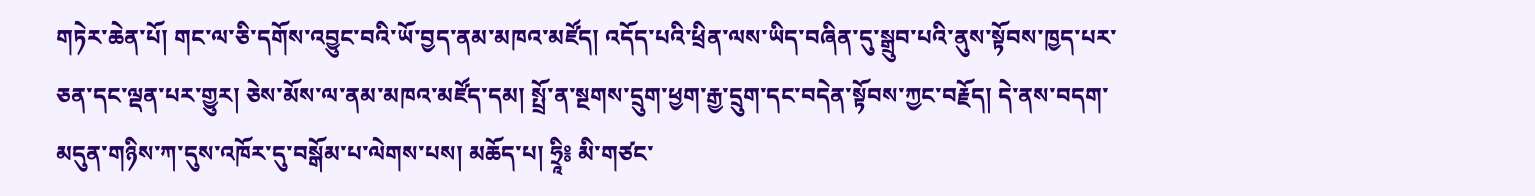གཏེར་ཆེན་པོ། གང་ལ་ཅི་དགོས་འབྱུང་བའི་ཡོ་བྱད་ནམ་མཁའ་མཛོད། འདོད་པའི་ཕྲིན་ལས་ཡིད་བཞིན་དུ་སྒྲུབ་པའི་ནུས་སྟོབས་ཁྱད་པར་ཅན་དང་ལྡན་པར་གྱུར། ཅེས་མོས་ལ་ནམ་མཁའ་མཛོད་དམ། སྤྲོ་ན་སྔགས་དྲུག་ཕྱག་རྒྱ་དྲུག་དང་བདེན་སྟོབས་ཀྱང་བརྗོད། དེ་ནས་བདག་མདུན་གཉིས་ཀ་དུས་འཁོར་དུ་བསྒོམ་པ་ལེགས་པས། མཆོད་པ། ཧྲཱི༔ མི་གཙང་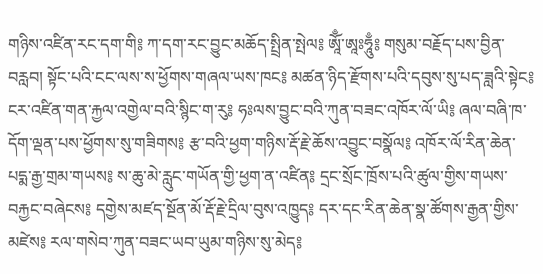གཉིས་འཛིན་རང་དག་གི༔ ཀ་དག་རང་བྱུང་མཆོད་སྤྲིན་སྤེལ༔ ཨཱོྃ་ཨཱཿཧཱུྃ༔ གསུམ་བརྗོད་པས་བྱིན་བརླབ། སྟོང་པའི་ངང་ལས་ས་ཕྱོགས་གཞལ་ཡས་ཁང༔ མཚན་ཉིད་རྫོགས་པའི་དབུས་སུ་པད་ཟླའི་སྟེང༔ ངར་འཛིན་གན་རྐྱལ་འགྱེལ་བའི་སྙིང་ག་རུ༔ ཧཿལས་བྱུང་བའི་ཀུན་བཟང་འཁོར་ལོ་ཡི༔ ཞལ་བཞི་ཁ་དོག་ལྡན་པས་ཕྱོགས་སུ་གཟིགས༔ རྩ་བའི་ཕྱག་གཉིས་རྡོ་རྗེ་ཆོས་འབྱུང་བསྣོལ༔ འཁོར་ལོ་རིན་ཆེན་པདྨ་རྒྱ་གྲམ་གཡས༔ ས་ཆུ་མེ་རླུང་གཡོན་གྱི་ཕྱག་ན་འཛིན༔ དྲང་སྲོང་ཁྲོས་པའི་ཚུལ་གྱིས་གཡས་བརྐྱང་བཞེངས༔ དགྱེས་མཛད་སྔོན་མོ་རྡོ་རྗེ་དྲིལ་བུས་འཁྱུད༔ དར་དང་རིན་ཆེན་སྣ་ཚོགས་རྒྱན་གྱིས་མཛེས༔ རལ་གསེབ་ཀུན་བཟང་ཡབ་ཡུམ་གཉིས་སུ་མེད༔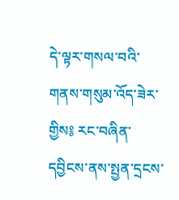དེ་ལྟར་གསལ་བའི་གནས་གསུམ་འོད་ཟེར་གྱིས༔ རང་བཞིན་དབྱིངས་ནས་སྤྱན་དྲངས་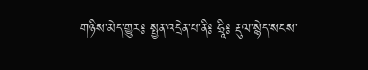གཉིས་མེད་གྱུར༔ སྤྱན་འདྲེན་པ་ནི༔ ཧྲཱི༔ རྡུལ་སྙེད་སངས་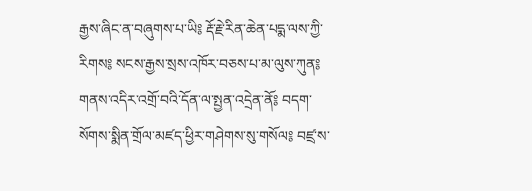རྒྱས་ཞིང་ན་བཞུགས་པ་ཡི༔ རྡོ་རྗེ་རིན་ཆེན་པདྨ་ལས་ཀྱི་རིགས༔ སངས་རྒྱས་སྲས་འཁོར་བཅས་པ་མ་ལུས་ཀུན༔ གནས་འདིར་འགྲོ་བའི་དོན་ལ་སྤྱན་འདྲེན་ནོ༔ བདག་སོགས་སྨིན་གྲོལ་མཛད་ཕྱིར་གཤེགས་སུ་གསོལ༔ བཛྲ་ས་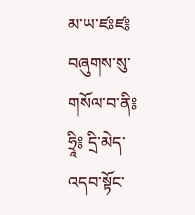མ་ཡ་ཛཿཛ༔ བཞུགས་སུ་གསོལ་བ་ནི༔ ཧྲཱི༔ དྲི་མེད་འདབ་སྟོང་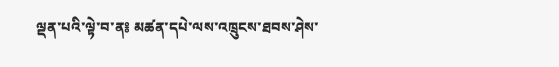ལྡན་པའི་ལྟེ་བ་ན༔ མཚན་དཔེ་ལས་འཁྲུངས་ཐབས་ཤེས་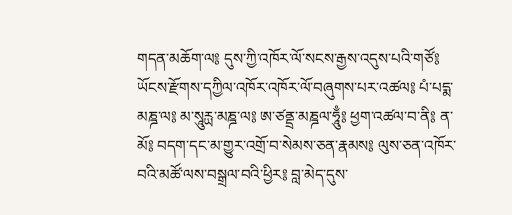གདན་མཆོག་ལ༔ དུས་ཀྱི་འཁོར་ལོ་སངས་རྒྱས་འདུས་པའི་གཙོ༔ ཡོངས་རྫོགས་དཀྱིལ་འཁོར་འཁོར་ལོ་བཞུགས་པར་འཚལ༔ པཾ་པདྨ་མཎྜ་ལ༔ མ་སཱུརྻ་མཎྜ་ལ༔ ཨ་ཙནྡྲ་མཎྜལ་ཧཱུྃ༔ ཕྱག་འཚལ་བ་ནི༔ ན་མོ༔ བདག་དང་མ་གྱུར་འགྲོ་བ་སེམས་ཅན་རྣམས༔ ལུས་ཅན་འཁོར་བའི་མཚོ་ལས་བསྒྲལ་བའི་ཕྱིར༔ བླ་མེད་དུས་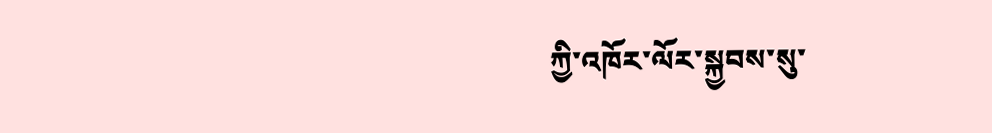ཀྱི་འཁོར་ལོར་སྐྱབས་སུ་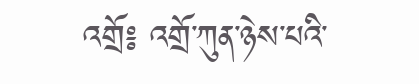འགྲོ༔ འགྲོ་ཀུན་ཉེས་པའི་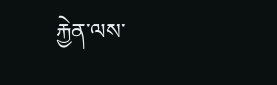རྐྱེན་ལས་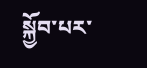སྐྱོབ་པར་